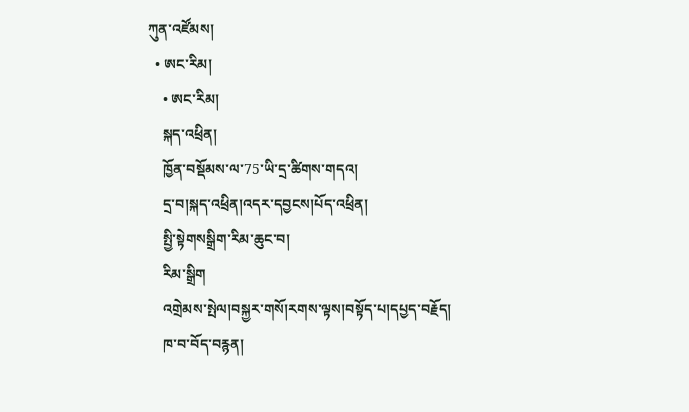ཀུན་འཛོམས།
  • ཨང་རིམ།
    • ཨང་རིམ།
    སྐད་འཕྲིན།
    ཁྱོན་བསྡོམས་ལ་75་ཡི་དྲ་ཚིགས་གདའ།
    དྲ་བ།སྐད་འཕྲིན།འདར་དབྱངས།པོད་འཕྲིན།
    སྤྱི་སྟེགསསྒྲིག་རིམ་ཆུང་བ།
    རིམ་སྒྲིག
    འགྲེམས་སྤེལ།བསྐྱར་གསོ།རགས་ལྟས།བསྟོད་པ།དཔྱད་བརྗོད།
    ཁ་བ་བོད་བརྙན།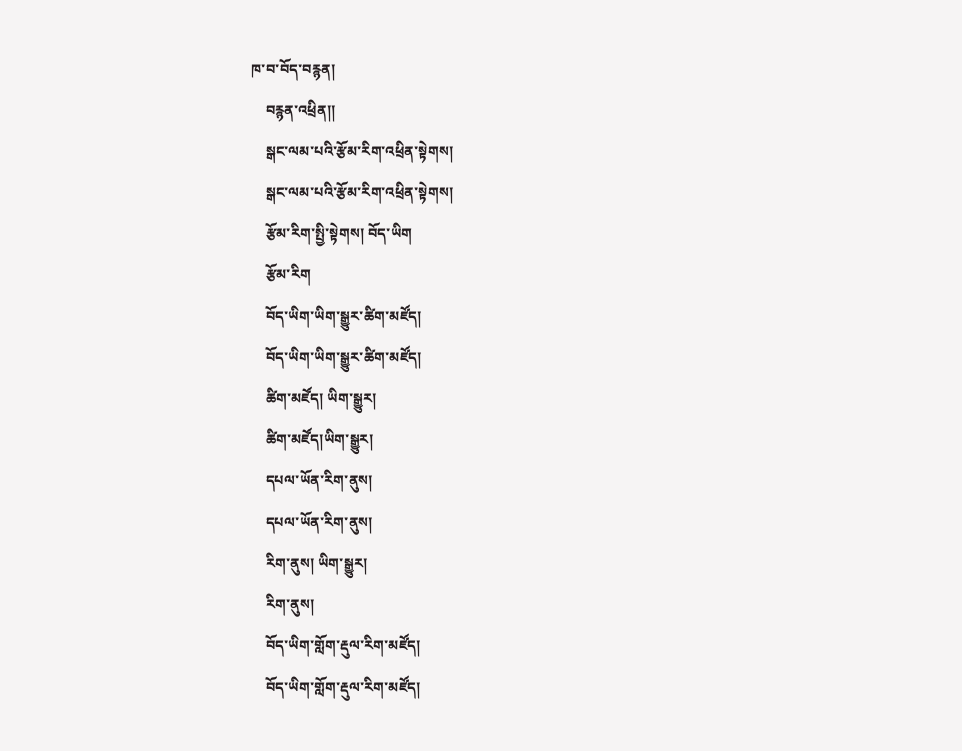ཁ་བ་བོད་བརྙན།
    བརྙན་འཕྲིན།།
    སྒང་ལམ་པའི་རྩོམ་རིག་འཕྲིན་སྟེགས།
    སྒང་ལམ་པའི་རྩོམ་རིག་འཕྲིན་སྟེགས།
    རྩོམ་རིག་སྤྱི་སྟེགས། བོད་ཡིག
    རྩོམ་རིག
    བོད་ཡིག་ཡིག་སྒྱུར་ཚིག་མཛོད།
    བོད་ཡིག་ཡིག་སྒྱུར་ཚིག་མཛོད།
    ཚིག་མཛོད། ཡིག་སྒྱུར།
    ཚིག་མཛོད།ཡིག་སྒྱུར།
    དཔལ་ཡོན་རིག་ནུས།
    དཔལ་ཡོན་རིག་ནུས།
    རིག་ནུས། ཡིག་སྒྱུར།
    རིག་ནུས།
    བོད་ཡིག་གློག་རྡུལ་རིག་མཛོད།
    བོད་ཡིག་གློག་རྡུལ་རིག་མཛོད།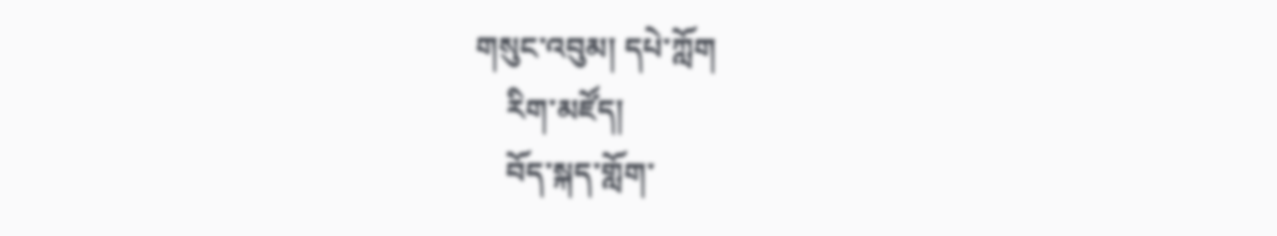གསུང་འབུམ། དཔེ་ཀློག
    རིག་མཛོད།
    བོད་སྐད་གློག་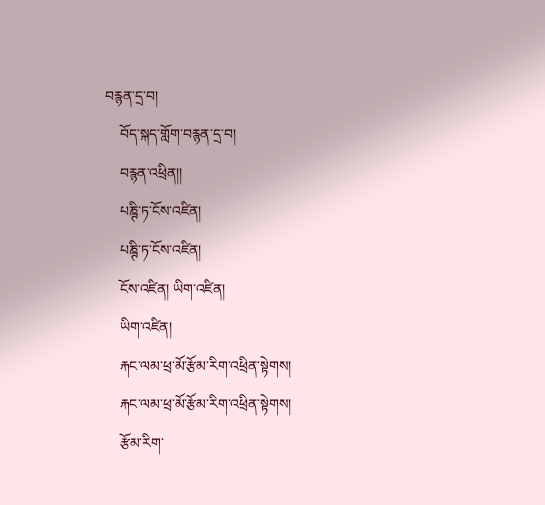བརྙན་དྲ་བ།
    བོད་སྐད་གློག་བརྙན་དྲ་བ།
    བརྙན་འཕྲིན།།
    པཎྚི་ཏ་ངོས་འཛིན།
    པཎྚི་ཏ་ངོས་འཛིན།
    ངོས་འཛིན། ཡིག་འཛིན།
    ཡིག་འཛིན།
    རྐང་ལམ་ཕྲ་མོ་རྩོམ་རིག་འཕྲིན་སྟེགས།
    རྐང་ལམ་ཕྲ་མོ་རྩོམ་རིག་འཕྲིན་སྟེགས།
    རྩོམ་རིག་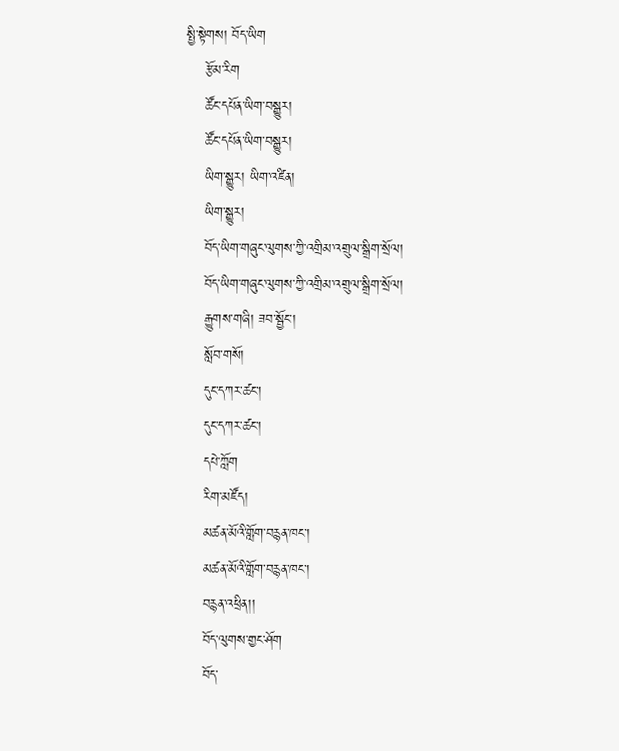སྤྱི་སྟེགས། བོད་ཡིག
    རྩོམ་རིག
    ཚོང་དཔོན་ཡིག་བསྒྱུར།
    ཚོང་དཔོན་ཡིག་བསྒྱུར།
    ཡིག་སྒྱུར། ཡིག་འཛིན།
    ཡིག་སྒྱུར།
    བོད་ཡིག་གཞུང་ལུགས་ཀྱི་འགྲིམ་འགྲུལ་སྒྲིག་སྲོལ།
    བོད་ཡིག་གཞུང་ལུགས་ཀྱི་འགྲིམ་འགྲུལ་སྒྲིག་སྲོལ།
    རྒྱུགས་གཞི། ཟབ་སྦྱོང་།
    སློབ་གསོ།
    དུང་དཀར་ཚང་།
    དུང་དཀར་ཚང་།
    དཔེ་ཀློག
    རིག་མཛོད།
    མཚན་མོའི་གློག་བརྙན་ཁང་།
    མཚན་མོའི་གློག་བརྙན་ཁང་།
    བརྙན་འཕྲིན།།
    བོད་ལུགས་གྱང་ཤོག
    བོད་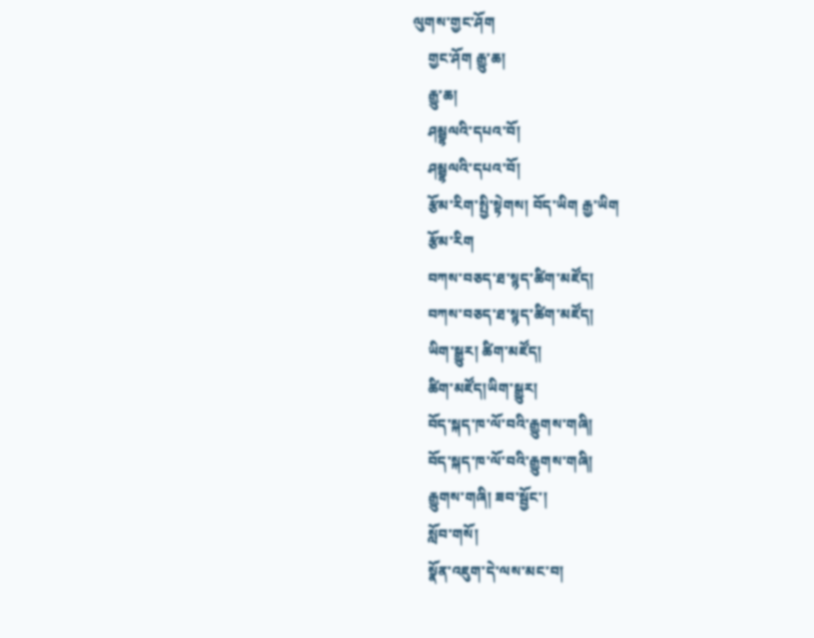ལུགས་གྱང་ཤོག
    གྱང་ཤོག རྒྱུ་ཆ།
    རྒྱུ་ཆ།
    ཤམྦྷལའི་དཔའ་བོ།
    ཤམྦྷལའི་དཔའ་བོ།
    རྩོམ་རིག་སྤྱི་སྟེགས། བོད་ཡིག རྒྱ་ཡིག
    རྩོམ་རིག
    བཀས་བཅད་ཐ་སྙད་ཚིག་མཛོད།
    བཀས་བཅད་ཐ་སྙད་ཚིག་མཛོད།
    ཡིག་སྒྱུར། ཚིག་མཛོད།
    ཚིག་མཛོད།ཡིག་སྒྱུར།
    བོད་སྐད་ཁ་ལོ་བའི་རྒྱུགས་གཞི།
    བོད་སྐད་ཁ་ལོ་བའི་རྒྱུགས་གཞི།
    རྒྱུགས་གཞི། ཟབ་སྦྱོང་།
    སློབ་གསོ།
    སྣོན་འཇུག་དེ་ལས་མང་བ།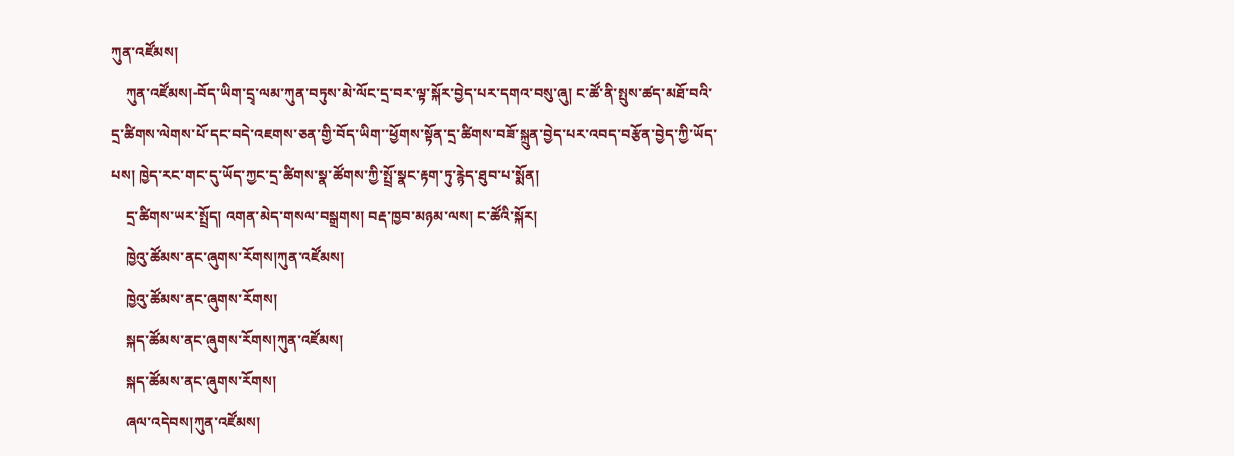ཀུན་འཛོམས།
    ཀུན་འཛོམས།-བོད་ཡིག་དྲྭ་ལམ་ཀུན་བཏུས་མེ་ལོང་དྲ་བར་ལྟ་སྐོར་བྱེད་པར་དགའ་བསུ་ཞུ། ང་ཚོ་ནི་སྤུས་ཚད་མཐོ་བའི་དྲ་ཚིགས་ལེགས་པོ་དང་བདེ་འཇགས་ཅན་གྱི་བོད་ཡིག་་ཕྱོགས་སྟོན་དྲ་ཚིགས་བཟོ་སྐྲུན་བྱེད་པར་འབད་བརྩོན་བྱེད་ཀྱི་ཡོད་པས། ཁྱེད་རང་གང་དུ་ཡོད་ཀྱང་དྲ་ཚིགས་སྣ་ཚོགས་ཀྱི་སྤྲོ་སྣང་རྟག་ཏུ་རྙེད་ཐུབ་པ་སྨོན།
    དྲ་ཚིགས་ཡར་སྤྲོད། འགན་མེད་གསལ་བསྒྲགས། བརྡ་ཁྱབ་མཉམ་ལས། ང་ཚོའི་སྐོར།
    ཁྱེའུ་ཚོམས་ནང་ཞུགས་རོགས།ཀུན་འཛོམས།
    ཁྱེའུ་ཚོམས་ནང་ཞུགས་རོགས།
    སྐད་ཚོམས་ནང་ཞུགས་རོགས།ཀུན་འཛོམས།
    སྐད་ཚོམས་ནང་ཞུགས་རོགས།
    ཞལ་འདེབས།ཀུན་འཛོམས།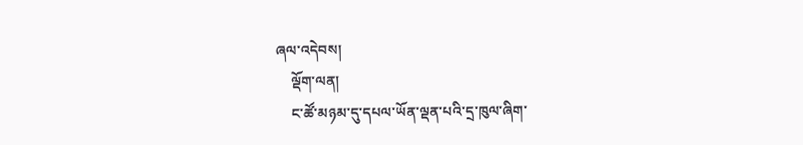ཞལ་འདེབས།
    ལྡོག་ལན།
    ང་ཚོ་མཉམ་དུ་དཔལ་ཡོན་ལྡན་པའི་དྲ་ཁུལ་ཞིག་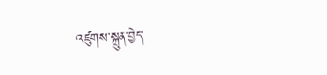འཛུགས་སྐྲུན་བྱེད་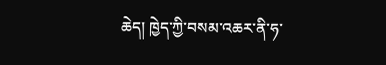ཆེད། ཁྱེད་ཀྱི་བསམ་འཆར་ནི་ཧ་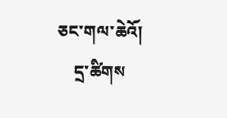ཅང་གལ་ཆེའོ།
    དྲ་ཚིགས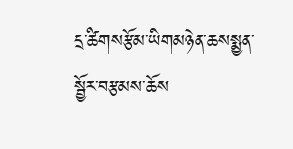དྲ་ཚིགསརྩོམ་ཡིགམཉེན་ཆསསྨྱན་སྦྱོར་བརྩམས་ཆོས